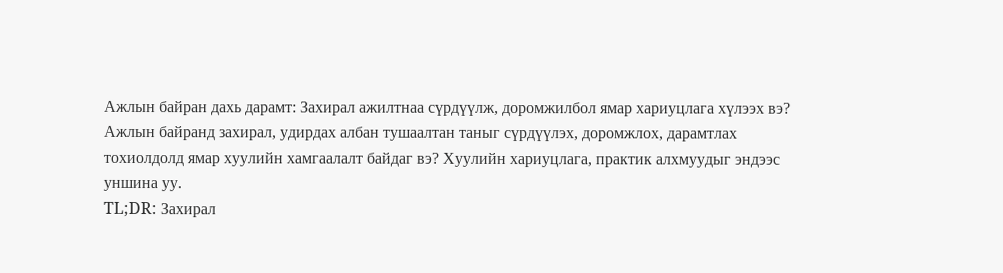Ажлын байран дахь дарамт: Захирал ажилтнаа сүрдүүлж, доромжилбол ямар хариуцлага хүлээх вэ?
Ажлын байранд захирал, удирдах албан тушаалтан таныг сүрдүүлэх, доромжлох, дарамтлах тохиолдолд ямар хуулийн хамгаалалт байдаг вэ? Хуулийн хариуцлага, практик алхмуудыг эндээс уншина уу.
TL;DR: Захирал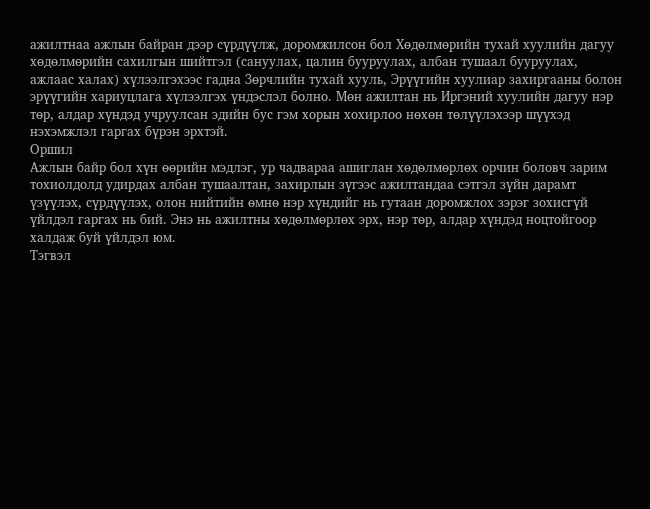ажилтнаа ажлын байран дээр сүрдүүлж, доромжилсон бол Хөдөлмөрийн тухай хуулийн дагуу хөдөлмөрийн сахилгын шийтгэл (сануулах, цалин бууруулах, албан тушаал бууруулах, ажлаас халах) хүлээлгэхээс гадна Зөрчлийн тухай хууль, Эрүүгийн хуулиар захиргааны болон эрүүгийн хариуцлага хүлээлгэх үндэслэл болно. Мөн ажилтан нь Иргэний хуулийн дагуу нэр төр, алдар хүндэд учруулсан эдийн бус гэм хорын хохирлоо нөхөн төлүүлэхээр шүүхэд нэхэмжлэл гаргах бүрэн эрхтэй.
Оршил
Ажлын байр бол хүн өөрийн мэдлэг, ур чадвараа ашиглан хөдөлмөрлөх орчин боловч зарим тохиолдолд удирдах албан тушаалтан, захирлын зүгээс ажилтандаа сэтгэл зүйн дарамт үзүүлэх, сүрдүүлэх, олон нийтийн өмнө нэр хүндийг нь гутаан доромжлох зэрэг зохисгүй үйлдэл гаргах нь бий. Энэ нь ажилтны хөдөлмөрлөх эрх, нэр төр, алдар хүндэд ноцтойгоор халдаж буй үйлдэл юм.
Тэгвэл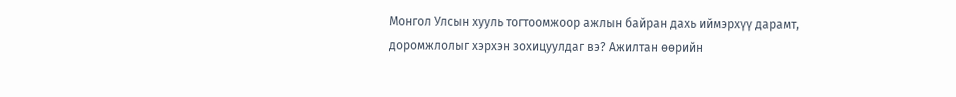Монгол Улсын хууль тогтоомжоор ажлын байран дахь иймэрхүү дарамт, доромжлолыг хэрхэн зохицуулдаг вэ? Ажилтан өөрийн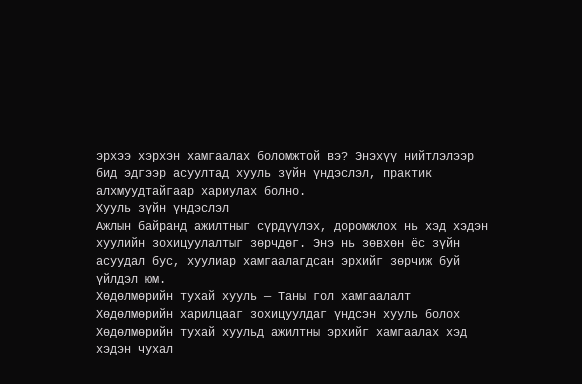эрхээ хэрхэн хамгаалах боломжтой вэ? Энэхүү нийтлэлээр бид эдгээр асуултад хууль зүйн үндэслэл, практик алхмуудтайгаар хариулах болно.
Хууль зүйн үндэслэл
Ажлын байранд ажилтныг сүрдүүлэх, доромжлох нь хэд хэдэн хуулийн зохицуулалтыг зөрчдөг. Энэ нь зөвхөн ёс зүйн асуудал бус, хуулиар хамгаалагдсан эрхийг зөрчиж буй үйлдэл юм.
Хөдөлмөрийн тухай хууль — Таны гол хамгаалалт
Хөдөлмөрийн харилцааг зохицуулдаг үндсэн хууль болох Хөдөлмөрийн тухай хуульд ажилтны эрхийг хамгаалах хэд хэдэн чухал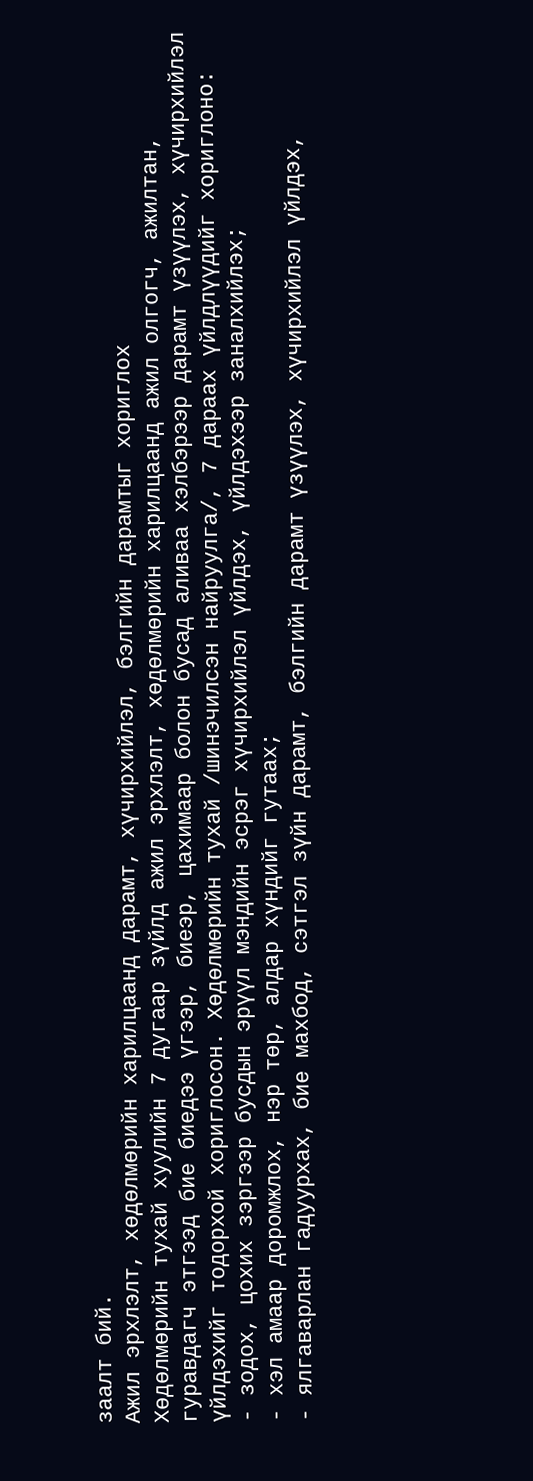заалт бий.
Ажил эрхлэлт, хөдөлмөрийн харилцаанд дарамт, хүчирхийлэл, бэлгийн дарамтыг хориглох
Хөдөлмөрийн тухай хуулийн 7 дугаар зүйлд ажил эрхлэлт, хөдөлмөрийн харилцаанд ажил олгогч, ажилтан, гуравдагч этгээд бие биедээ үгээр, биеэр, цахимаар болон бусад аливаа хэлбэрээр дарамт үзүүлэх, хүчирхийлэл үйлдэхийг тодорхой хориглосон. Хөдөлмөрийн тухай /шинэчилсэн найруулга/, 7 дараах үйлдлүүдийг хориглоно:
- зодох, цохих зэргээр бусдын эрүүл мэндийн эсрэг хүчирхийлэл үйлдэх, үйлдэхээр заналхийлэх;
- хэл амаар доромжлох, нэр төр, алдар хүндийг гутаах;
- ялгаварлан гадуурхах, бие махбод, сэтгэл зүйн дарамт, бэлгийн дарамт үзүүлэх, хүчирхийлэл үйлдэх,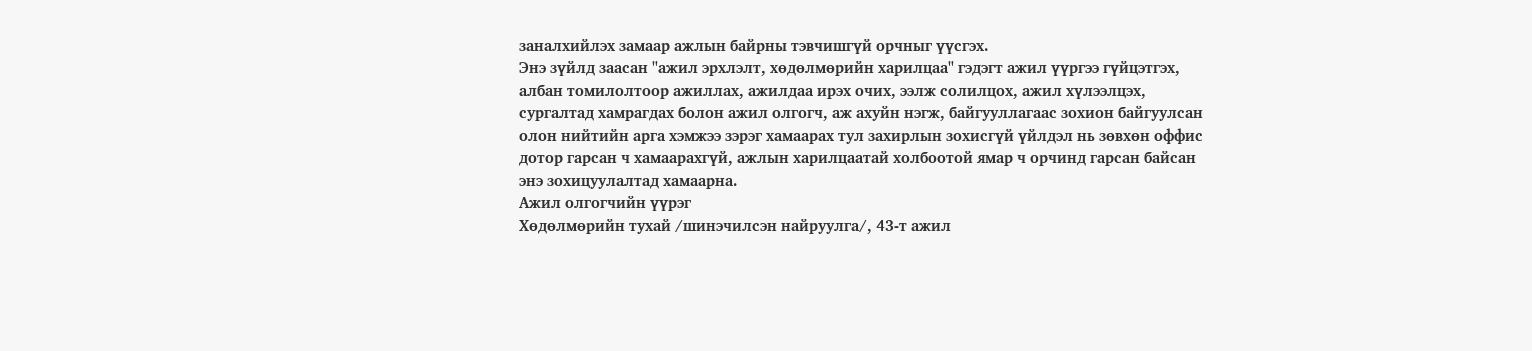заналхийлэх замаар ажлын байрны тэвчишгүй орчныг үүсгэх.
Энэ зүйлд заасан "ажил эрхлэлт, хөдөлмөрийн харилцаа" гэдэгт ажил үүргээ гүйцэтгэх, албан томилолтоор ажиллах, ажилдаа ирэх очих, ээлж солилцох, ажил хүлээлцэх, сургалтад хамрагдах болон ажил олгогч, аж ахуйн нэгж, байгууллагаас зохион байгуулсан олон нийтийн арга хэмжээ зэрэг хамаарах тул захирлын зохисгүй үйлдэл нь зөвхөн оффис дотор гарсан ч хамаарахгүй, ажлын харилцаатай холбоотой ямар ч орчинд гарсан байсан энэ зохицуулалтад хамаарна.
Ажил олгогчийн үүрэг
Хөдөлмөрийн тухай /шинэчилсэн найруулга/, 43-т ажил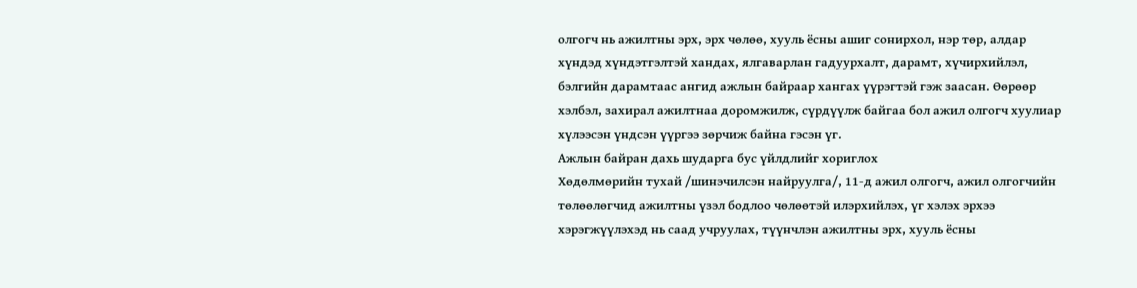олгогч нь ажилтны эрх, эрх чөлөө, хууль ёсны ашиг сонирхол, нэр төр, алдар хүндэд хүндэтгэлтэй хандах, ялгаварлан гадуурхалт, дарамт, хүчирхийлэл, бэлгийн дарамтаас ангид ажлын байраар хангах үүрэгтэй гэж заасан. Өөрөөр хэлбэл, захирал ажилтнаа доромжилж, сүрдүүлж байгаа бол ажил олгогч хуулиар хүлээсэн үндсэн үүргээ зөрчиж байна гэсэн үг.
Ажлын байран дахь шударга бус үйлдлийг хориглох
Хөдөлмөрийн тухай /шинэчилсэн найруулга/, 11-д ажил олгогч, ажил олгогчийн төлөөлөгчид ажилтны үзэл бодлоо чөлөөтэй илэрхийлэх, үг хэлэх эрхээ хэрэгжүүлэхэд нь саад учруулах, түүнчлэн ажилтны эрх, хууль ёсны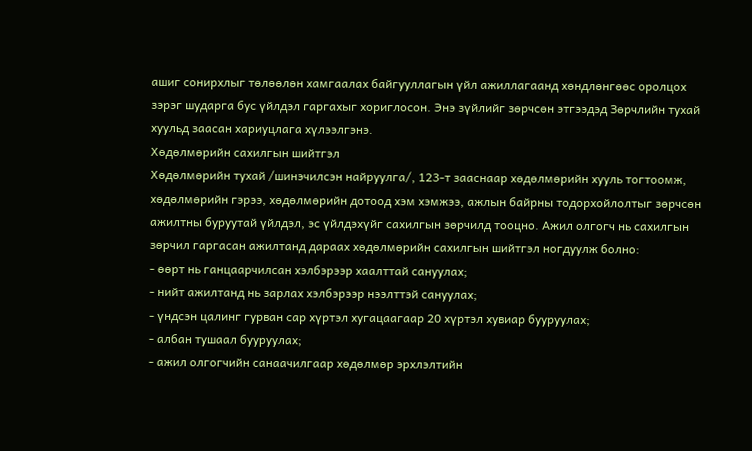ашиг сонирхлыг төлөөлөн хамгаалах байгууллагын үйл ажиллагаанд хөндлөнгөөс оролцох зэрэг шударга бус үйлдэл гаргахыг хориглосон. Энэ зүйлийг зөрчсөн этгээдэд Зөрчлийн тухай хуульд заасан хариуцлага хүлээлгэнэ.
Хөдөлмөрийн сахилгын шийтгэл
Хөдөлмөрийн тухай /шинэчилсэн найруулга/, 123-т зааснаар хөдөлмөрийн хууль тогтоомж, хөдөлмөрийн гэрээ, хөдөлмөрийн дотоод хэм хэмжээ, ажлын байрны тодорхойлолтыг зөрчсөн ажилтны буруутай үйлдэл, эс үйлдэхүйг сахилгын зөрчилд тооцно. Ажил олгогч нь сахилгын зөрчил гаргасан ажилтанд дараах хөдөлмөрийн сахилгын шийтгэл ногдуулж болно:
- өөрт нь ганцаарчилсан хэлбэрээр хаалттай сануулах;
- нийт ажилтанд нь зарлах хэлбэрээр нээлттэй сануулах;
- үндсэн цалинг гурван сар хүртэл хугацаагаар 20 хүртэл хувиар бууруулах;
- албан тушаал бууруулах;
- ажил олгогчийн санаачилгаар хөдөлмөр эрхлэлтийн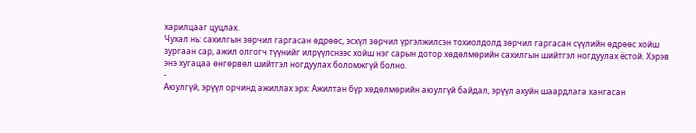харилцааг цуцлах.
Чухал нь: сахилгын зөрчил гаргасан өдрөөс, эсхүл зөрчил үргэлжилсэн тохиолдолд зөрчил гаргасан сүүлийн өдрөөс хойш зургаан сар, ажил олгогч түүнийг илрүүлснээс хойш нэг сарын дотор хөдөлмөрийн сахилгын шийтгэл ногдуулах ёстой. Хэрэв энэ хугацаа өнгөрвөл шийтгэл ногдуулах боломжгүй болно.
-
Аюулгүй, эрүүл орчинд ажиллах эрх: Ажилтан бүр хөдөлмөрийн аюулгүй байдал, эрүүл ахуйн шаардлага хангасан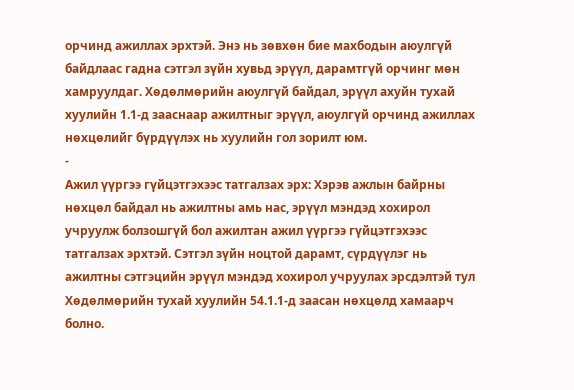орчинд ажиллах эрхтэй. Энэ нь зөвхөн бие махбодын аюулгүй байдлаас гадна сэтгэл зүйн хувьд эрүүл, дарамтгүй орчинг мөн хамруулдаг. Хөдөлмөрийн аюулгүй байдал, эрүүл ахуйн тухай хуулийн 1.1-д зааснаар ажилтныг эрүүл, аюулгүй орчинд ажиллах нөхцөлийг бүрдүүлэх нь хуулийн гол зорилт юм.
-
Ажил үүргээ гүйцэтгэхээс татгалзах эрх: Хэрэв ажлын байрны нөхцөл байдал нь ажилтны амь нас, эрүүл мэндэд хохирол учруулж болзошгүй бол ажилтан ажил үүргээ гүйцэтгэхээс татгалзах эрхтэй. Сэтгэл зүйн ноцтой дарамт, сүрдүүлэг нь ажилтны сэтгэцийн эрүүл мэндэд хохирол учруулах эрсдэлтэй тул Хөдөлмөрийн тухай хуулийн 54.1.1-д заасан нөхцөлд хамаарч болно.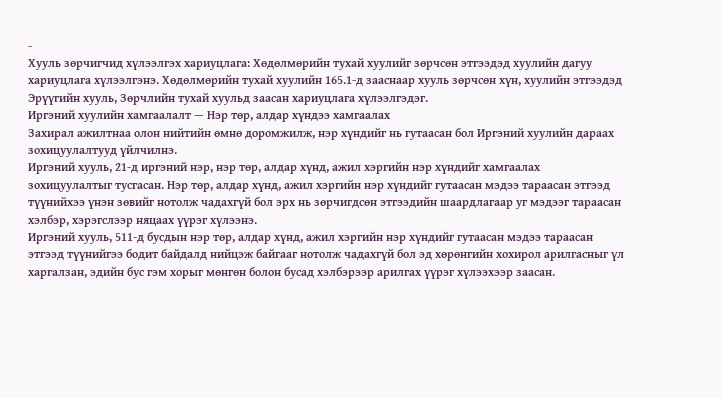-
Хууль зөрчигчид хүлээлгэх хариуцлага: Хөдөлмөрийн тухай хуулийг зөрчсөн этгээдэд хуулийн дагуу хариуцлага хүлээлгэнэ. Хөдөлмөрийн тухай хуулийн 165.1-д зааснаар хууль зөрчсөн хүн, хуулийн этгээдэд Эрүүгийн хууль, Зөрчлийн тухай хуульд заасан хариуцлага хүлээлгэдэг.
Иргэний хуулийн хамгаалалт — Нэр төр, алдар хүндээ хамгаалах
Захирал ажилтнаа олон нийтийн өмнө доромжилж, нэр хүндийг нь гутаасан бол Иргэний хуулийн дараах зохицуулалтууд үйлчилнэ.
Иргэний хууль, 21-д иргэний нэр, нэр төр, алдар хүнд, ажил хэргийн нэр хүндийг хамгаалах зохицуулалтыг тусгасан. Нэр төр, алдар хүнд, ажил хэргийн нэр хүндийг гутаасан мэдээ тараасан этгээд түүнийхээ үнэн зөвийг нотолж чадахгүй бол эрх нь зөрчигдсөн этгээдийн шаардлагаар уг мэдээг тараасан хэлбэр, хэрэгслээр няцаах үүрэг хүлээнэ.
Иргэний хууль, 511-д бусдын нэр төр, алдар хүнд, ажил хэргийн нэр хүндийг гутаасан мэдээ тараасан этгээд түүнийгээ бодит байдалд нийцэж байгааг нотолж чадахгүй бол эд хөрөнгийн хохирол арилгасныг үл харгалзан, эдийн бус гэм хорыг мөнгөн болон бусад хэлбэрээр арилгах үүрэг хүлээхээр заасан.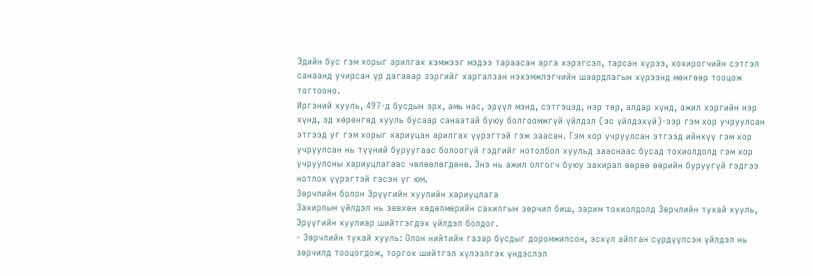Эдийн бус гэм хорыг арилгах хэмжээг мэдээ тараасан арга хэрэгсэл, тарсан хүрээ, хохирогчийн сэтгэл санаанд учирсан үр дагавар зэргийг харгалзан нэхэмжлэгчийн шаардлагын хүрээнд мөнгөөр тооцож тогтооно.
Иргэний хууль, 497-д бусдын эрх, амь нас, эрүүл мэнд, сэтгэцэд, нэр төр, алдар хүнд, ажил хэргийн нэр хүнд, эд хөрөнгөд хууль бусаар санаатай буюу болгоомжгүй үйлдэл (эс үйлдэхүй)-ээр гэм хор учруулсан этгээд уг гэм хорыг хариуцан арилгах үүрэгтэй гэж заасан. Гэм хор учруулсан этгээд ийнхүү гэм хор учруулсан нь түүний буруугаас болоогүй гэдгийг нотолбол хуульд зааснаас бусад тохиолдолд гэм хор учруулсны хариуцлагаас чөлөөлөгдөнө. Энэ нь ажил олгогч буюу захирал өөрөө өөрийн буруугүй гэдгээ нотлох үүрэгтэй гэсэн үг юм.
Зөрчлийн болон Эрүүгийн хуулийн хариуцлага
Захирлын үйлдэл нь зөвхөн хөдөлмөрийн сахилгын зөрчил биш, зарим тохиолдолд Зөрчлийн тухай хууль, Эрүүгийн хуулиар шийтгэгдэх үйлдэл болдог.
- Зөрчлийн тухай хууль: Олон нийтийн газар бусдыг доромжилсон, эсхүл айлган сүрдүүлсэн үйлдэл нь зөрчилд тооцогдож, торгох шийтгэл хүлээлгэх үндэслэл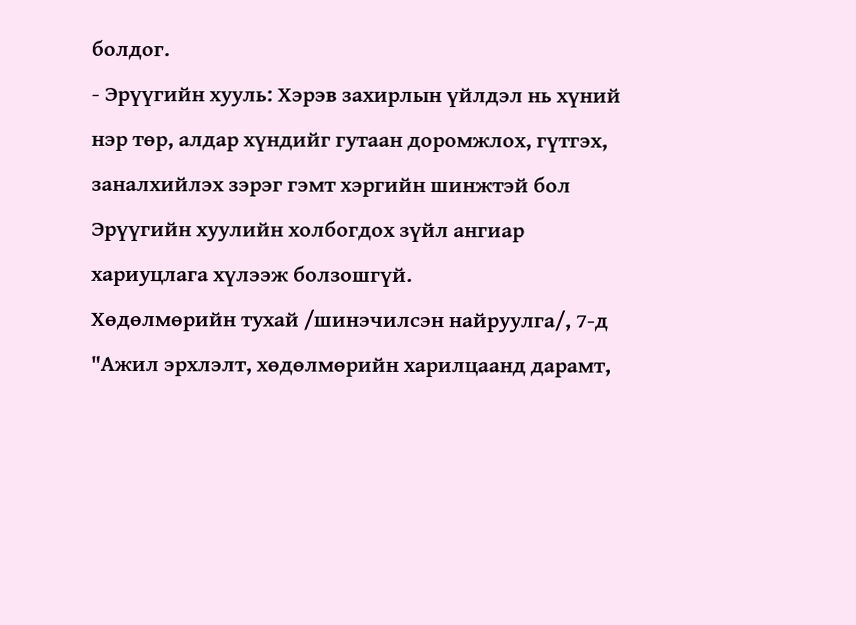болдог.
- Эрүүгийн хууль: Хэрэв захирлын үйлдэл нь хүний нэр төр, алдар хүндийг гутаан доромжлох, гүтгэх, заналхийлэх зэрэг гэмт хэргийн шинжтэй бол Эрүүгийн хуулийн холбогдох зүйл ангиар хариуцлага хүлээж болзошгүй.
Хөдөлмөрийн тухай /шинэчилсэн найруулга/, 7-д "Ажил эрхлэлт, хөдөлмөрийн харилцаанд дарамт,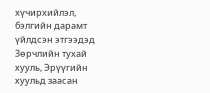хүчирхийлэл, бэлгийн дарамт үйлдсэн этгээдэд Зөрчлийн тухай хууль, Эрүүгийн хуульд заасан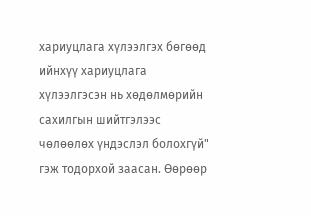хариуцлага хүлээлгэх бөгөөд ийнхүү хариуцлага хүлээлгэсэн нь хөдөлмөрийн сахилгын шийтгэлээс чөлөөлөх үндэслэл болохгүй" гэж тодорхой заасан. Өөрөөр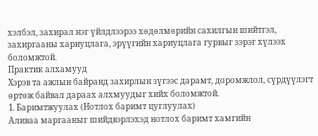хэлбэл, захирал нэг үйлдлээрээ хөдөлмөрийн сахилгын шийтгэл, захиргааны хариуцлага, эрүүгийн хариуцлага гурвыг зэрэг хүлээх боломжтой.
Практик алхамууд
Хэрэв та ажлын байранд захирлын зүгээс дарамт, доромжлол, сүрдүүлэгт өртөж байвал дараах алхмуудыг хийх боломжтой.
1. Баримтжуулах (Нотлох баримт цуглуулах)
Аливаа маргааныг шийдвэрлэхэд нотлох баримт хамгийн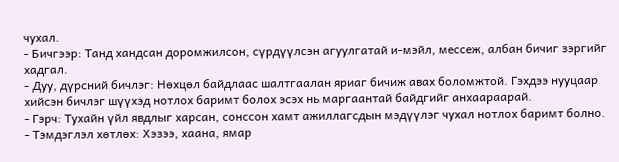чухал.
- Бичгээр: Танд хандсан доромжилсон, сүрдүүлсэн агуулгатай и-мэйл, мессеж, албан бичиг зэргийг хадгал.
- Дуу, дүрсний бичлэг: Нөхцөл байдлаас шалтгаалан яриаг бичиж авах боломжтой. Гэхдээ нууцаар хийсэн бичлэг шүүхэд нотлох баримт болох эсэх нь маргаантай байдгийг анхаараарай.
- Гэрч: Тухайн үйл явдлыг харсан, сонссон хамт ажиллагсдын мэдүүлэг чухал нотлох баримт болно.
- Тэмдэглэл хөтлөх: Хэзээ, хаана, ямар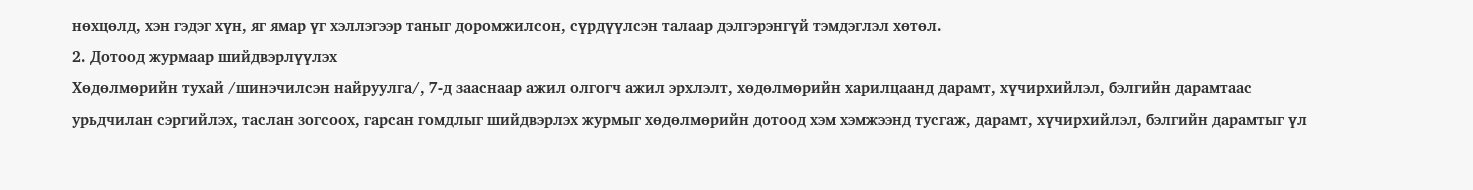нөхцөлд, хэн гэдэг хүн, яг ямар үг хэллэгээр таныг доромжилсон, сүрдүүлсэн талаар дэлгэрэнгүй тэмдэглэл хөтөл.
2. Дотоод журмаар шийдвэрлүүлэх
Хөдөлмөрийн тухай /шинэчилсэн найруулга/, 7-д зааснаар ажил олгогч ажил эрхлэлт, хөдөлмөрийн харилцаанд дарамт, хүчирхийлэл, бэлгийн дарамтаас урьдчилан сэргийлэх, таслан зогсоох, гарсан гомдлыг шийдвэрлэх журмыг хөдөлмөрийн дотоод хэм хэмжээнд тусгаж, дарамт, хүчирхийлэл, бэлгийн дарамтыг үл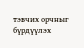тэвчих орчныг бүрдүүлэх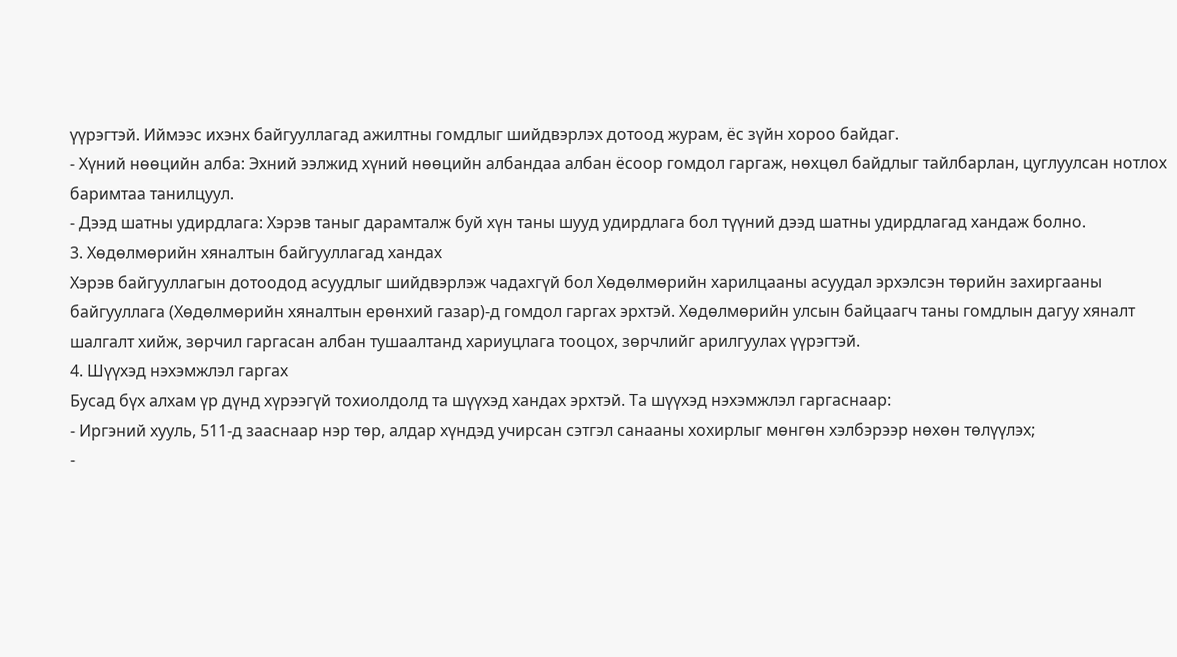үүрэгтэй. Иймээс ихэнх байгууллагад ажилтны гомдлыг шийдвэрлэх дотоод журам, ёс зүйн хороо байдаг.
- Хүний нөөцийн алба: Эхний ээлжид хүний нөөцийн албандаа албан ёсоор гомдол гаргаж, нөхцөл байдлыг тайлбарлан, цуглуулсан нотлох баримтаа танилцуул.
- Дээд шатны удирдлага: Хэрэв таныг дарамталж буй хүн таны шууд удирдлага бол түүний дээд шатны удирдлагад хандаж болно.
3. Хөдөлмөрийн хяналтын байгууллагад хандах
Хэрэв байгууллагын дотоодод асуудлыг шийдвэрлэж чадахгүй бол Хөдөлмөрийн харилцааны асуудал эрхэлсэн төрийн захиргааны байгууллага (Хөдөлмөрийн хяналтын ерөнхий газар)-д гомдол гаргах эрхтэй. Хөдөлмөрийн улсын байцаагч таны гомдлын дагуу хяналт шалгалт хийж, зөрчил гаргасан албан тушаалтанд хариуцлага тооцох, зөрчлийг арилгуулах үүрэгтэй.
4. Шүүхэд нэхэмжлэл гаргах
Бусад бүх алхам үр дүнд хүрээгүй тохиолдолд та шүүхэд хандах эрхтэй. Та шүүхэд нэхэмжлэл гаргаснаар:
- Иргэний хууль, 511-д зааснаар нэр төр, алдар хүндэд учирсан сэтгэл санааны хохирлыг мөнгөн хэлбэрээр нөхөн төлүүлэх;
-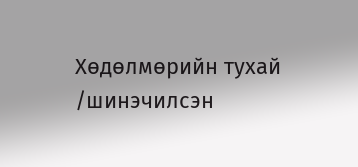Хөдөлмөрийн тухай /шинэчилсэн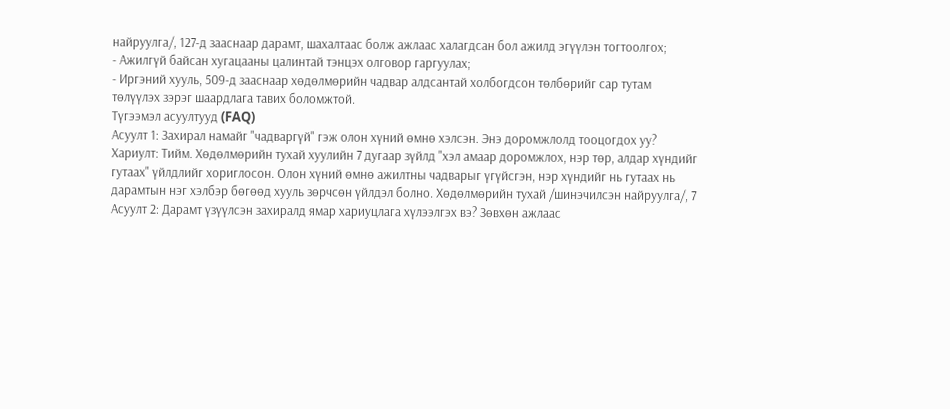найруулга/, 127-д зааснаар дарамт, шахалтаас болж ажлаас халагдсан бол ажилд эгүүлэн тогтоолгох;
- Ажилгүй байсан хугацааны цалинтай тэнцэх олговор гаргуулах;
- Иргэний хууль, 509-д зааснаар хөдөлмөрийн чадвар алдсантай холбогдсон төлбөрийг сар тутам төлүүлэх зэрэг шаардлага тавих боломжтой.
Түгээмэл асуултууд (FAQ)
Асуулт 1: Захирал намайг "чадваргүй" гэж олон хүний өмнө хэлсэн. Энэ доромжлолд тооцогдох уу?
Хариулт: Тийм. Хөдөлмөрийн тухай хуулийн 7 дугаар зүйлд "хэл амаар доромжлох, нэр төр, алдар хүндийг гутаах" үйлдлийг хориглосон. Олон хүний өмнө ажилтны чадварыг үгүйсгэн, нэр хүндийг нь гутаах нь дарамтын нэг хэлбэр бөгөөд хууль зөрчсөн үйлдэл болно. Хөдөлмөрийн тухай /шинэчилсэн найруулга/, 7
Асуулт 2: Дарамт үзүүлсэн захиралд ямар хариуцлага хүлээлгэх вэ? Зөвхөн ажлаас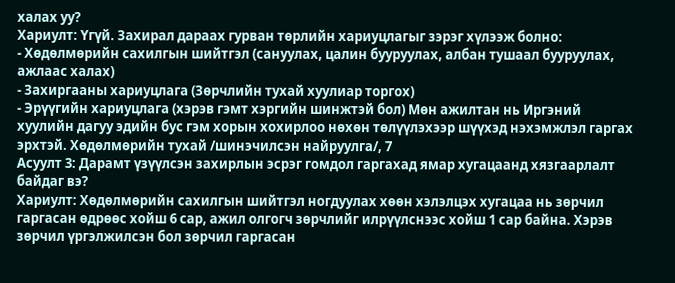халах уу?
Хариулт: Үгүй. Захирал дараах гурван төрлийн хариуцлагыг зэрэг хүлээж болно:
- Хөдөлмөрийн сахилгын шийтгэл (сануулах, цалин бууруулах, албан тушаал бууруулах, ажлаас халах)
- Захиргааны хариуцлага (Зөрчлийн тухай хуулиар торгох)
- Эрүүгийн хариуцлага (хэрэв гэмт хэргийн шинжтэй бол) Мөн ажилтан нь Иргэний хуулийн дагуу эдийн бус гэм хорын хохирлоо нөхөн төлүүлэхээр шүүхэд нэхэмжлэл гаргах эрхтэй. Хөдөлмөрийн тухай /шинэчилсэн найруулга/, 7
Асуулт 3: Дарамт үзүүлсэн захирлын эсрэг гомдол гаргахад ямар хугацаанд хязгаарлалт байдаг вэ?
Хариулт: Хөдөлмөрийн сахилгын шийтгэл ногдуулах хөөн хэлэлцэх хугацаа нь зөрчил гаргасан өдрөөс хойш 6 сар, ажил олгогч зөрчлийг илрүүлснээс хойш 1 сар байна. Хэрэв зөрчил үргэлжилсэн бол зөрчил гаргасан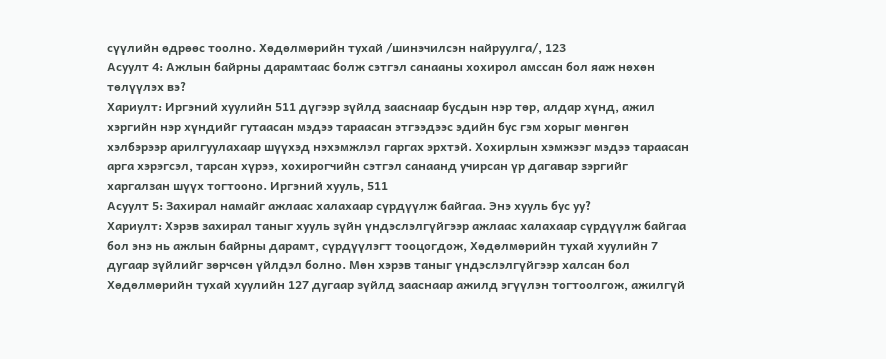сүүлийн өдрөөс тоолно. Хөдөлмөрийн тухай /шинэчилсэн найруулга/, 123
Асуулт 4: Ажлын байрны дарамтаас болж сэтгэл санааны хохирол амссан бол яаж нөхөн төлүүлэх вэ?
Хариулт: Иргэний хуулийн 511 дүгээр зүйлд зааснаар бусдын нэр төр, алдар хүнд, ажил хэргийн нэр хүндийг гутаасан мэдээ тараасан этгээдээс эдийн бус гэм хорыг мөнгөн хэлбэрээр арилгуулахаар шүүхэд нэхэмжлэл гаргах эрхтэй. Хохирлын хэмжээг мэдээ тараасан арга хэрэгсэл, тарсан хүрээ, хохирогчийн сэтгэл санаанд учирсан үр дагавар зэргийг харгалзан шүүх тогтооно. Иргэний хууль, 511
Асуулт 5: Захирал намайг ажлаас халахаар сүрдүүлж байгаа. Энэ хууль бус уу?
Хариулт: Хэрэв захирал таныг хууль зүйн үндэслэлгүйгээр ажлаас халахаар сүрдүүлж байгаа бол энэ нь ажлын байрны дарамт, сүрдүүлэгт тооцогдож, Хөдөлмөрийн тухай хуулийн 7 дугаар зүйлийг зөрчсөн үйлдэл болно. Мөн хэрэв таныг үндэслэлгүйгээр халсан бол Хөдөлмөрийн тухай хуулийн 127 дугаар зүйлд зааснаар ажилд эгүүлэн тогтоолгож, ажилгүй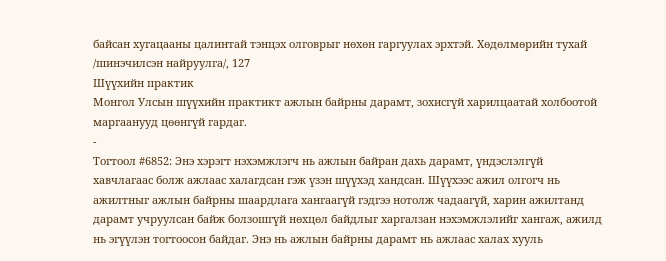байсан хугацааны цалинтай тэнцэх олговрыг нөхөн гаргуулах эрхтэй. Хөдөлмөрийн тухай /шинэчилсэн найруулга/, 127
Шүүхийн практик
Монгол Улсын шүүхийн практикт ажлын байрны дарамт, зохисгүй харилцаатай холбоотой маргаанууд цөөнгүй гардаг.
-
Тогтоол #6852: Энэ хэрэгт нэхэмжлэгч нь ажлын байран дахь дарамт, үндэслэлгүй хавчлагаас болж ажлаас халагдсан гэж үзэн шүүхэд хандсан. Шүүхээс ажил олгогч нь ажилтныг ажлын байрны шаардлага хангаагүй гэдгээ нотолж чадаагүй, харин ажилтанд дарамт учруулсан байж болзошгүй нөхцөл байдлыг харгалзан нэхэмжлэлийг хангаж, ажилд нь эгүүлэн тогтоосон байдаг. Энэ нь ажлын байрны дарамт нь ажлаас халах хууль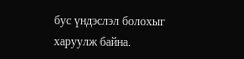бус үндэслэл болохыг харуулж байна.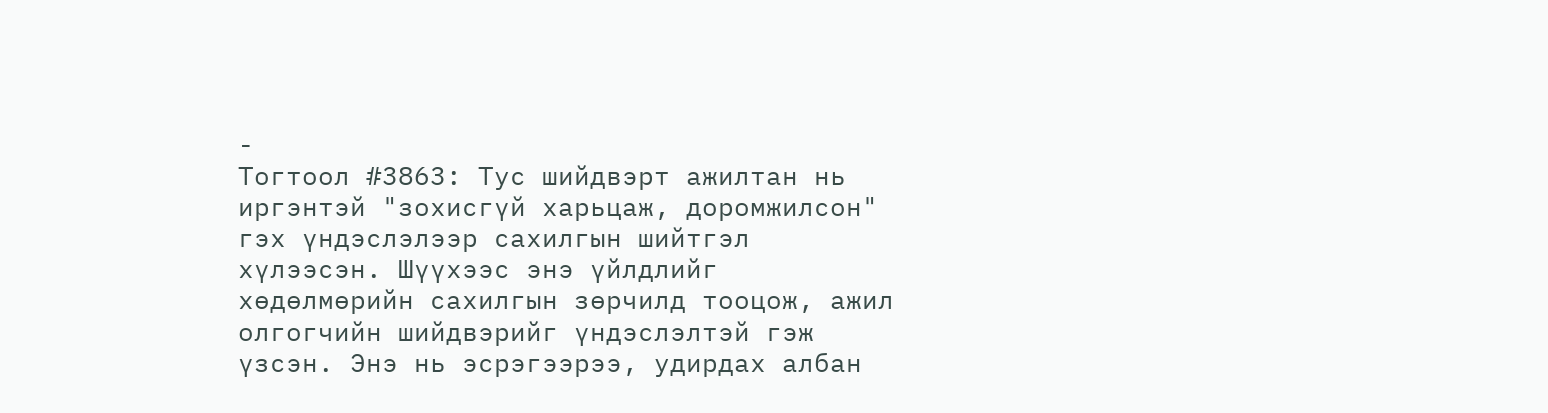-
Тогтоол #3863: Тус шийдвэрт ажилтан нь иргэнтэй "зохисгүй харьцаж, доромжилсон" гэх үндэслэлээр сахилгын шийтгэл хүлээсэн. Шүүхээс энэ үйлдлийг хөдөлмөрийн сахилгын зөрчилд тооцож, ажил олгогчийн шийдвэрийг үндэслэлтэй гэж үзсэн. Энэ нь эсрэгээрээ, удирдах албан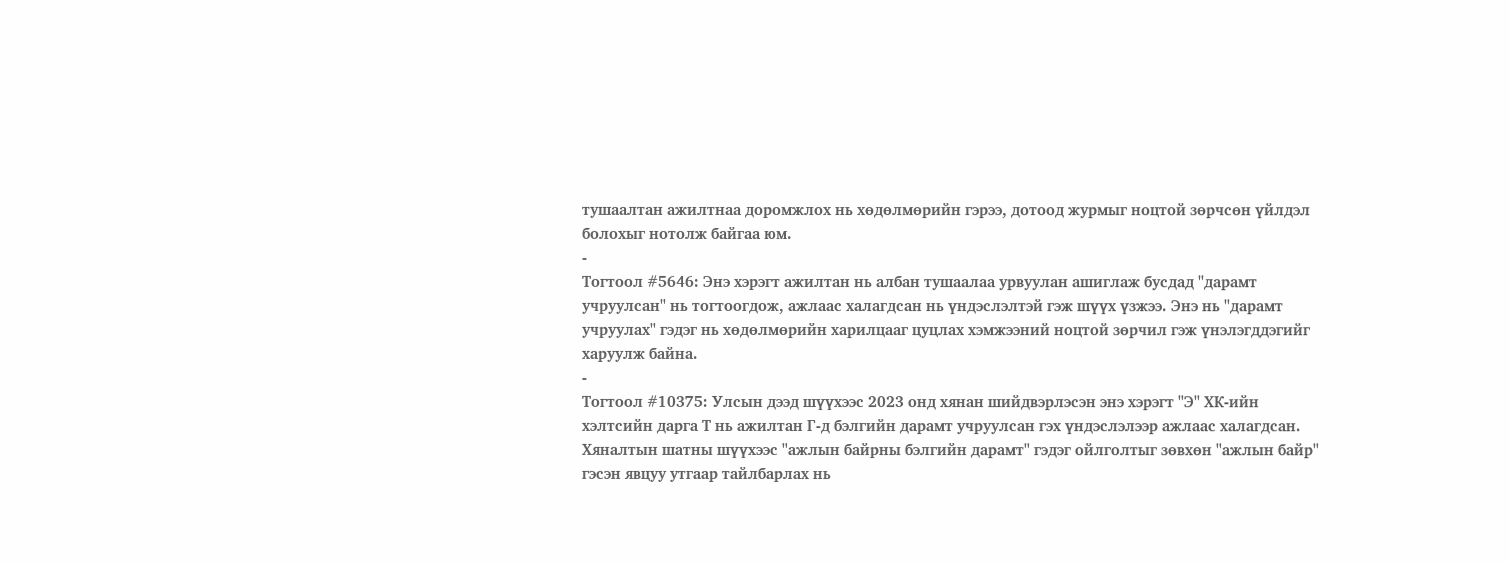тушаалтан ажилтнаа доромжлох нь хөдөлмөрийн гэрээ, дотоод журмыг ноцтой зөрчсөн үйлдэл болохыг нотолж байгаа юм.
-
Тогтоол #5646: Энэ хэрэгт ажилтан нь албан тушаалаа урвуулан ашиглаж бусдад "дарамт учруулсан" нь тогтоогдож, ажлаас халагдсан нь үндэслэлтэй гэж шүүх үзжээ. Энэ нь "дарамт учруулах" гэдэг нь хөдөлмөрийн харилцааг цуцлах хэмжээний ноцтой зөрчил гэж үнэлэгддэгийг харуулж байна.
-
Тогтоол #10375: Улсын дээд шүүхээс 2023 онд хянан шийдвэрлэсэн энэ хэрэгт "Э" ХК-ийн хэлтсийн дарга Т нь ажилтан Г-д бэлгийн дарамт учруулсан гэх үндэслэлээр ажлаас халагдсан. Хяналтын шатны шүүхээс "ажлын байрны бэлгийн дарамт" гэдэг ойлголтыг зөвхөн "ажлын байр" гэсэн явцуу утгаар тайлбарлах нь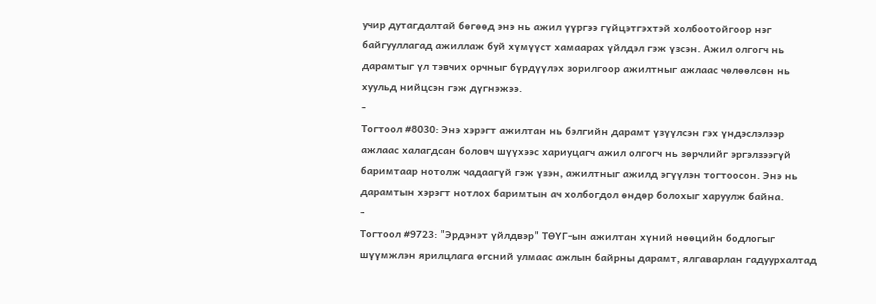учир дутагдалтай бөгөөд энэ нь ажил үүргээ гүйцэтгэхтэй холбоотойгоор нэг байгууллагад ажиллаж буй хүмүүст хамаарах үйлдэл гэж үзсэн. Ажил олгогч нь дарамтыг үл тэвчих орчныг бүрдүүлэх зорилгоор ажилтныг ажлаас чөлөөлсөн нь хуульд нийцсэн гэж дүгнэжээ.
-
Тогтоол #8030: Энэ хэрэгт ажилтан нь бэлгийн дарамт үзүүлсэн гэх үндэслэлээр ажлаас халагдсан боловч шүүхээс хариуцагч ажил олгогч нь зөрчлийг эргэлзээгүй баримтаар нотолж чадаагүй гэж үзэн, ажилтныг ажилд эгүүлэн тогтоосон. Энэ нь дарамтын хэрэгт нотлох баримтын ач холбогдол өндөр болохыг харуулж байна.
-
Тогтоол #9723: "Эрдэнэт үйлдвэр" ТӨҮГ-ын ажилтан хүний нөөцийн бодлогыг шүүмжлэн ярилцлага өгсний улмаас ажлын байрны дарамт, ялгаварлан гадуурхалтад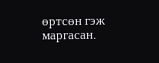өртсөн гэж маргасан.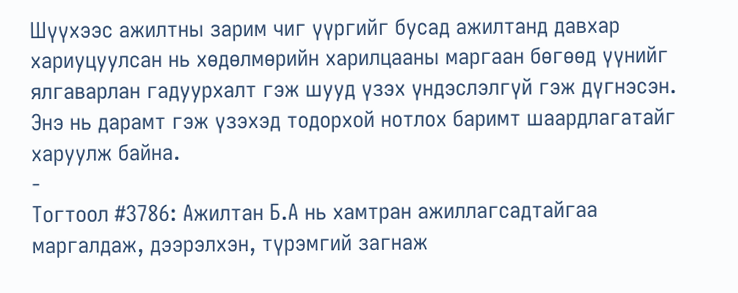Шүүхээс ажилтны зарим чиг үүргийг бусад ажилтанд давхар хариуцуулсан нь хөдөлмөрийн харилцааны маргаан бөгөөд үүнийг ялгаварлан гадуурхалт гэж шууд үзэх үндэслэлгүй гэж дүгнэсэн. Энэ нь дарамт гэж үзэхэд тодорхой нотлох баримт шаардлагатайг харуулж байна.
-
Тогтоол #3786: Ажилтан Б.А нь хамтран ажиллагсадтайгаа маргалдаж, дээрэлхэн, түрэмгий загнаж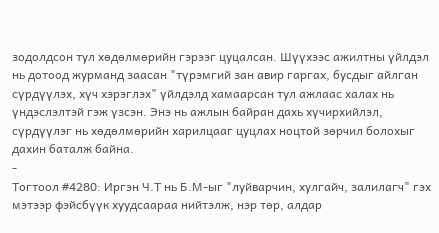зодолдсон тул хөдөлмөрийн гэрээг цуцалсан. Шүүхээс ажилтны үйлдэл нь дотоод журманд заасан "түрэмгий зан авир гаргах, бусдыг айлган сүрдүүлэх, хүч хэрэглэх" үйлдэлд хамаарсан тул ажлаас халах нь үндэслэлтэй гэж үзсэн. Энэ нь ажлын байран дахь хүчирхийлэл, сүрдүүлэг нь хөдөлмөрийн харилцааг цуцлах ноцтой зөрчил болохыг дахин баталж байна.
-
Тогтоол #4280: Иргэн Ч.Т нь Б.М-ыг "луйварчин, хулгайч, залилагч" гэх мэтээр фэйсбүүк хуудсаараа нийтэлж, нэр төр, алдар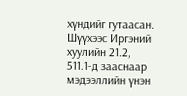хүндийг гутаасан. Шүүхээс Иргэний хуулийн 21.2, 511.1-д зааснаар мэдээллийн үнэн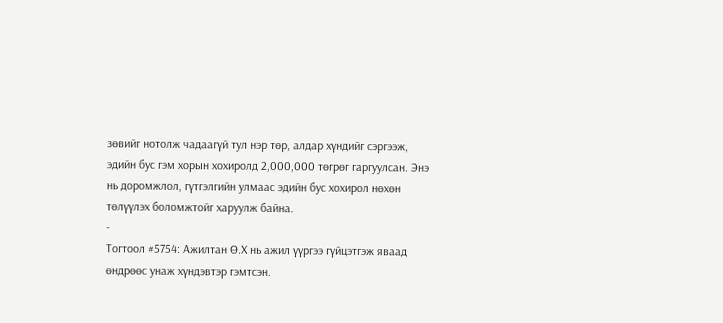зөвийг нотолж чадаагүй тул нэр төр, алдар хүндийг сэргээж, эдийн бус гэм хорын хохиролд 2,000,000 төгрөг гаргуулсан. Энэ нь доромжлол, гүтгэлгийн улмаас эдийн бус хохирол нөхөн төлүүлэх боломжтойг харуулж байна.
-
Тогтоол #5754: Ажилтан Ө.Х нь ажил үүргээ гүйцэтгэж яваад өндрөөс унаж хүндэвтэр гэмтсэн.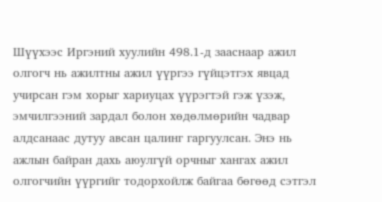Шүүхээс Иргэний хуулийн 498.1-д зааснаар ажил олгогч нь ажилтны ажил үүргээ гүйцэтгэх явцад учирсан гэм хорыг хариуцах үүрэгтэй гэж үзэж, эмчилгээний зардал болон хөдөлмөрийн чадвар алдсанаас дутуу авсан цалинг гаргуулсан. Энэ нь ажлын байран дахь аюулгүй орчныг хангах ажил олгогчийн үүргийг тодорхойлж байгаа бөгөөд сэтгэл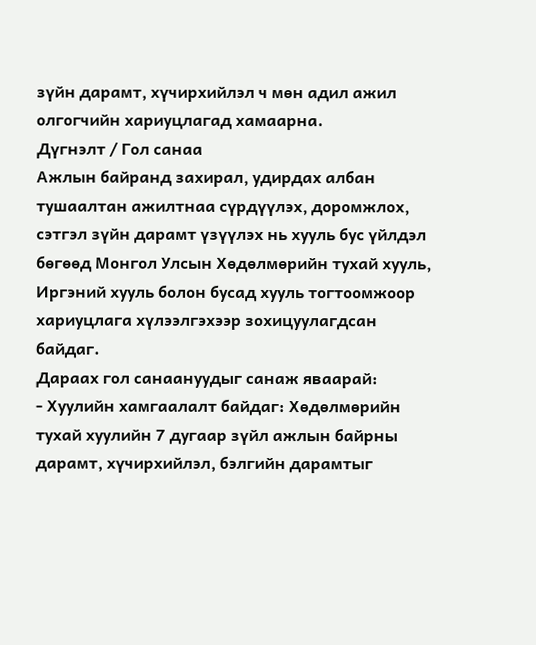зүйн дарамт, хүчирхийлэл ч мөн адил ажил олгогчийн хариуцлагад хамаарна.
Дүгнэлт / Гол санаа
Ажлын байранд захирал, удирдах албан тушаалтан ажилтнаа сүрдүүлэх, доромжлох, сэтгэл зүйн дарамт үзүүлэх нь хууль бус үйлдэл бөгөөд Монгол Улсын Хөдөлмөрийн тухай хууль, Иргэний хууль болон бусад хууль тогтоомжоор хариуцлага хүлээлгэхээр зохицуулагдсан байдаг.
Дараах гол санаануудыг санаж яваарай:
- Хуулийн хамгаалалт байдаг: Хөдөлмөрийн тухай хуулийн 7 дугаар зүйл ажлын байрны дарамт, хүчирхийлэл, бэлгийн дарамтыг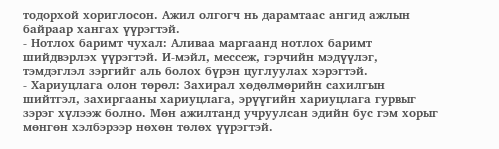тодорхой хориглосон. Ажил олгогч нь дарамтаас ангид ажлын байраар хангах үүрэгтэй.
- Нотлох баримт чухал: Аливаа маргаанд нотлох баримт шийдвэрлэх үүрэгтэй. И-мэйл, мессеж, гэрчийн мэдүүлэг, тэмдэглэл зэргийг аль болох бүрэн цуглуулах хэрэгтэй.
- Хариуцлага олон төрөл: Захирал хөдөлмөрийн сахилгын шийтгэл, захиргааны хариуцлага, эрүүгийн хариуцлага гурвыг зэрэг хүлээж болно. Мөн ажилтанд учруулсан эдийн бус гэм хорыг мөнгөн хэлбэрээр нөхөн төлөх үүрэгтэй.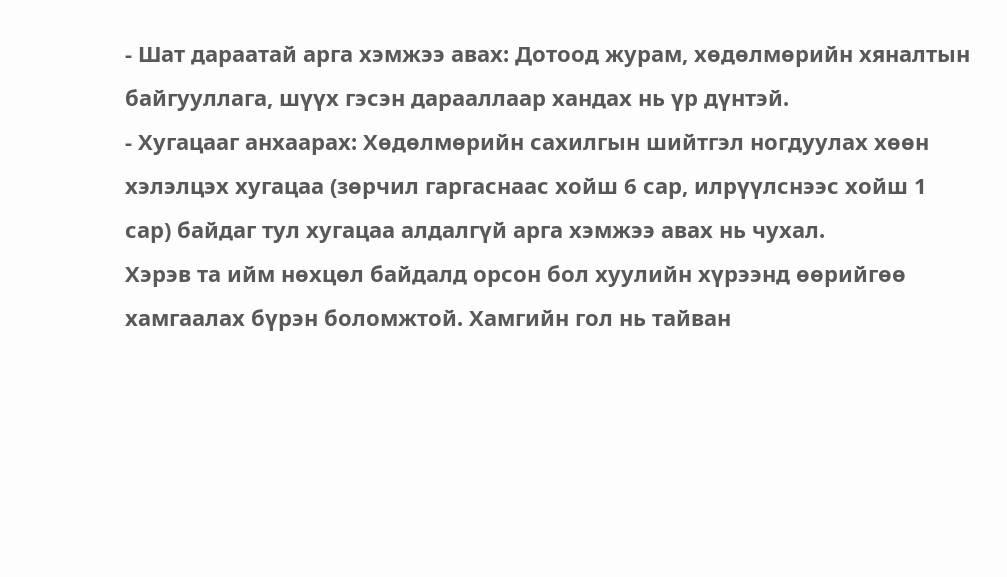- Шат дараатай арга хэмжээ авах: Дотоод журам, хөдөлмөрийн хяналтын байгууллага, шүүх гэсэн дарааллаар хандах нь үр дүнтэй.
- Хугацааг анхаарах: Хөдөлмөрийн сахилгын шийтгэл ногдуулах хөөн хэлэлцэх хугацаа (зөрчил гаргаснаас хойш 6 сар, илрүүлснээс хойш 1 сар) байдаг тул хугацаа алдалгүй арга хэмжээ авах нь чухал.
Хэрэв та ийм нөхцөл байдалд орсон бол хуулийн хүрээнд өөрийгөө хамгаалах бүрэн боломжтой. Хамгийн гол нь тайван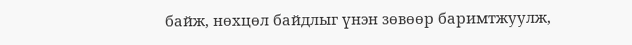байж, нөхцөл байдлыг үнэн зөвөөр баримтжуулж,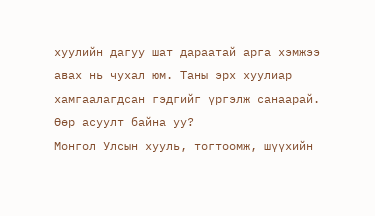хуулийн дагуу шат дараатай арга хэмжээ авах нь чухал юм. Таны эрх хуулиар хамгаалагдсан гэдгийг үргэлж санаарай.
Өөр асуулт байна уу?
Монгол Улсын хууль, тогтоомж, шүүхийн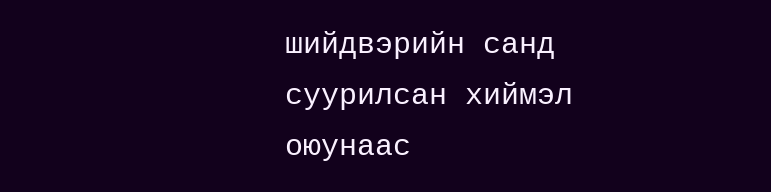шийдвэрийн санд суурилсан хиймэл оюунаас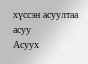хүссэн асуултаа асуу
Асуух